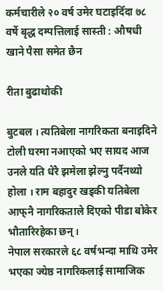कर्मचारीले २० वर्ष उमेर घटाइदिँदा ७८ वर्षे बृद्ध दम्पत्तिलाई सास्ती : औषधी खाने पैसा समेत छैन

रीता बुढाथोकी

बुटबल । त्यतिबेला नागरिकता बनाइदिने टोली घरमा नआएको भए सायद आज उनले यति धेरै झमेला झेल्नु पर्दैनथ्यो होला । राम बहादुर खड्की यतिबेला आफ्‌नै नागरिकताले दिएको पीडा बोकेर भौतारिरहेका छन् ।
नेपाल सरकारले ६८ वर्षभन्दा माथि उमेर भएका ज्येष्ठ नागरिकलाई सामाजिक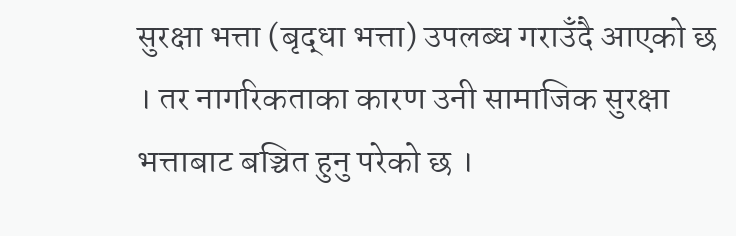सुरक्षा भत्ता (बृद्धा भत्ता) उपलब्ध गराउँदै आएको छ । तर नागरिकताका कारण उनी सामाजिक सुरक्षा भत्ताबाट बञ्चित हुनु परेको छ ।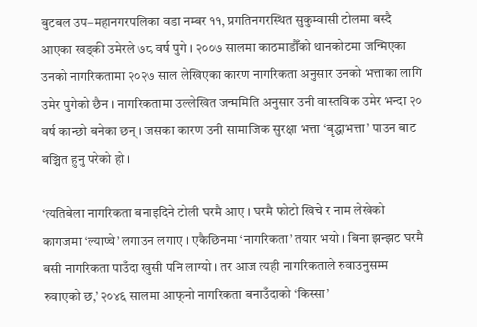बुटबल उप–महानगरपलिका वडा नम्बर ११, प्रगतिनगरस्थित सुकुम्वासी टोलमा बस्दै आएका खड्की उमेरले ७८ वर्ष पुगे । २००७ सालमा काठमाडौँको थानकोटमा जन्मिएका उनको नागरिकतामा २०२७ साल लेखिएका कारण नागरिकता अनुसार उनको भत्ताका लागि उमेर पुगेको छैन । नागरिकतामा उल्लेखित जन्ममिति अनुसार उनी वास्तविक उमेर भन्दा २० वर्ष कान्छो बनेका छन् । जसका कारण उनी सामाजिक सुरक्षा भत्ता ‘बृद्धाभत्ता’ पाउन बाट बञ्चित हुनु परेको हो ।

‘त्यतिबेला नागरिकता बनाइदिने टोली घरमै आए । घरमै फोटो खिचे र नाम लेखेको कागजमा ‘ल्याप्चे’ लगाउन लगाए । एकैछिनमा ‘नागरिकता’ तयार भयो । बिना झन्झट घरमै बसी नागरिकता पाउँदा खुसी पनि लाग्यो । तर आज त्यही नागरिकताले रुवाउनुसम्म रुवाएको छ,’ २०४६ सालमा आफ्‌नो नागरिकता बनाउँदाको ‘किस्सा’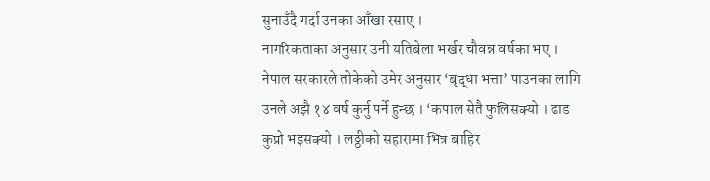सुनाउँदै गर्दा उनका आँखा रसाए ।
नागरिकताका अनुसार उनी यतिबेला भर्खर चौवन्न वर्षका भए । नेपाल सरकारले तोकेको उमेर अनुसार ‘बृद्धा भत्ता’ पाउनका लागि उनले अझै १४ वर्ष कुर्नु पर्ने हुन्छ । ‘कपाल सेतै फुलिसक्यो । ढाड कुप्रो भइसक्यो । लठ्ठीको सहारामा भित्र बाहिर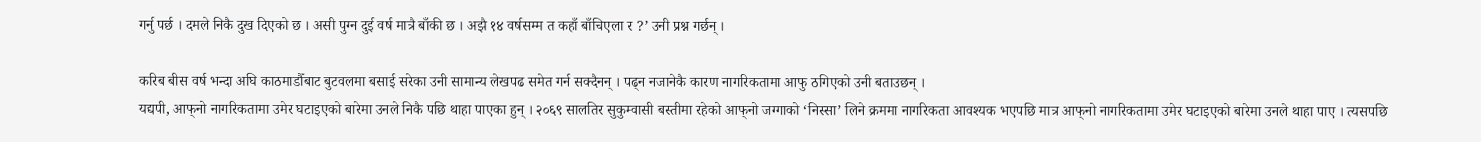गर्नु पर्छ । दमले निकै दुख दिएको छ । असी पुग्न दुई वर्ष मात्रै बाँकी छ । अझै १४ वर्षसम्म त कहाँ बाँचिएला र ?’ उनी प्रश्न गर्छन् ।

करिब बीस वर्ष भन्दा अघि काठमाडौँबाट बुटवलमा बसाई सरेका उनी सामान्य लेखपढ समेत गर्न सक्दैनन् । पढ्न नजानेकै कारण नागरिकतामा आफु ठगिएको उनी बताउछन् ।
यद्यपी, आफ्‌नो नागरिकतामा उमेर घटाइएको बारेमा उनले निकै पछि थाहा पाएका हुन् । २०६९ सालतिर सुकुम्वासी बस्तीमा रहेको आफ्‌नो जग्गाको ‘निस्सा’ लिने क्रममा नागरिकता आवश्यक भएपछि मात्र आफ्‌नो नागरिकतामा उमेर घटाइएको बारेमा उनले थाहा पाए । त्यसपछि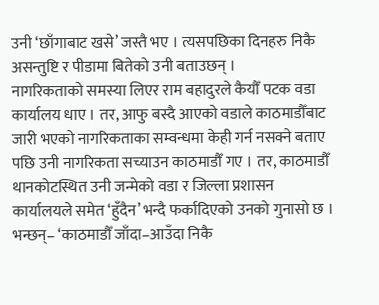उनी ‘छाँगाबाट खसे’ जस्तै भए । त्यसपछिका दिनहरु निकै असन्तुष्टि र पीडामा बितेको उनी बताउछन् ।
नागरिकताको समस्या लिएर राम बहादुरले कैयौँ पटक वडा कार्यालय धाए । तर, आफु बस्दै आएको वडाले काठमाडौँबाट जारी भएको नागरिकताका सम्वन्धमा केही गर्न नसक्ने बताए पछि उनी नागरिकता सच्याउन काठमाडौँ गए । तर, काठमाडौँ थानकोटस्थित उनी जन्मेको वडा र जिल्ला प्रशासन कार्यालयले समेत ‘हुँदैन’ भन्दै फर्कादिएको उनको गुनासो छ ।
भन्छन्‌– ‘काठमाडौँ जाँदा–आउँदा निकै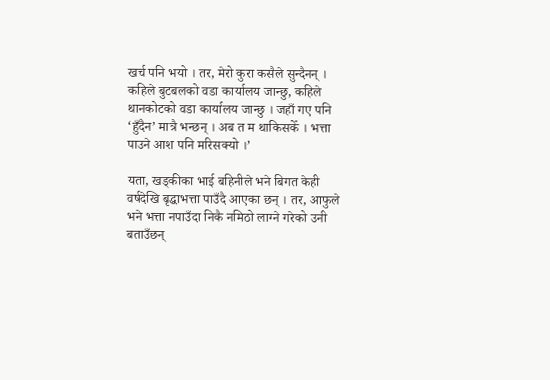खर्च पनि भयो । तर, मेरो कुरा कसैले सुन्दैनन् । कहिले बुटबलको वडा कार्यालय जान्छु, कहिले थानकोटको वडा कार्यालय जान्छु । जहाँ गए पनि ‘हुँदैन’ मात्रै भन्छन् । अब त म थाकिसकेँ । भत्ता पाउने आश पनि मरिसक्यो ।’

यता, खड्कीका भाई बहिनीले भने बिगत केही वर्षदेखि बृद्धाभत्ता पाउँदै आएका छन् । तर, आफुले भने भत्ता नपाउँदा निकै नमिठो लाग्ने गरेको उनी बताउँछन्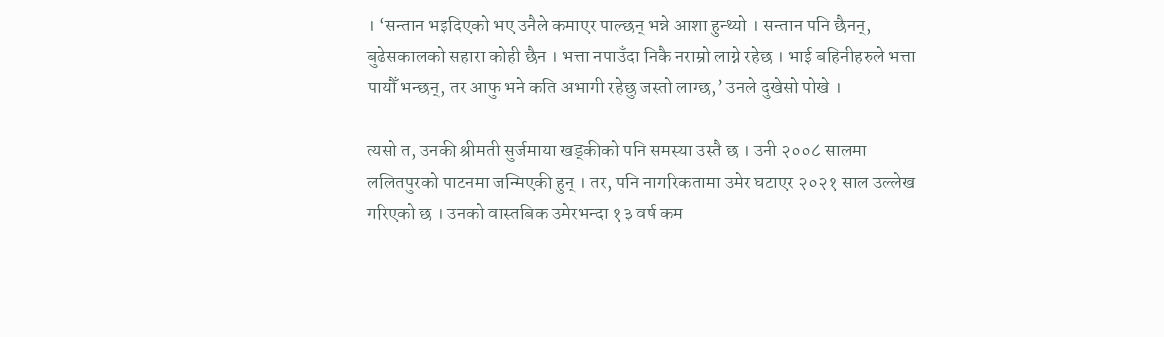। ‘सन्तान भइदिएको भए उनैले कमाएर पाल्छन् भन्ने आशा हुन्थ्यो । सन्तान पनि छैनन्, बुढेसकालको सहारा कोही छैन । भत्ता नपाउँदा निकै नराम्रो लाग्ने रहेछ । भाई बहिनीहरुले भत्ता पायौँ भन्छन्, तर आफु भने कति अभागी रहेछु जस्तो लाग्छ,’ उनले दुखेसो पोखे ।

त्यसो त, उनकी श्रीमती सुर्जमाया खड्कीको पनि समस्या उस्तै छ । उनी २००८ सालमा ललितपुरको पाटनमा जन्मिएकी हुन् । तर, पनि नागरिकतामा उमेर घटाएर २०२१ साल उल्लेख गरिएको छ । उनको वास्तबिक उमेरभन्दा १३ वर्ष कम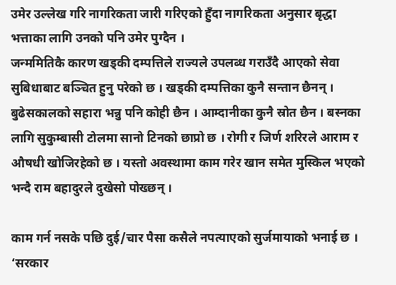उमेर उल्लेख गरि नागरिकता जारी गरिएको हुँदा नागरिकता अनुसार बृद्धा भत्ताका लागि उनको पनि उमेर पुग्दैन ।
जन्ममितिकै कारण खड्की दम्पत्तिले राज्यले उपलब्ध गराउँदै आएको सेवा सुबिधाबाट बञ्चित हुनु परेको छ । खड्की दम्पत्तिका कुनै सन्तान छैनन् । बुढेसकालको सहारा भन्नु पनि कोही छैन । आम्दानीका कुनै स्रोत छैन । बस्नका लागि सुकुम्बासी टोलमा सानो टिनको छाप्रो छ । रोगी र जिर्ण शरिरले आराम र औषधी खोजिरहेको छ । यस्तो अवस्थामा काम गरेर खान समेत मुस्किल भएको भन्दै राम बहादुरले दुखेसो पोख्छन् ।

काम गर्न नसके पछि दुई/चार पैसा कसैले नपत्याएको सुर्जमायाको भनाई छ । ‘सरकार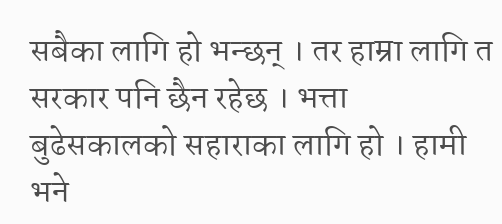सबैका लागि हो भन्छन् । तर हाम्रा लागि त सरकार पनि छैन रहेछ । भत्ता बुढेसकालको सहाराका लागि हो । हामी भने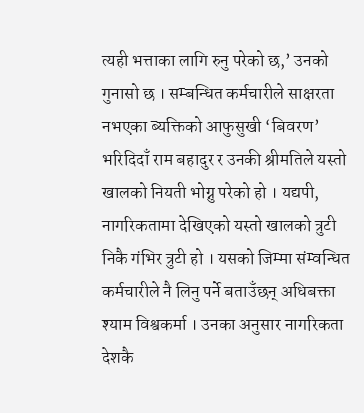त्यही भत्ताका लागि रुनु परेको छ,’ उनको गुनासो छ । सम्बन्धित कर्मचारीले साक्षरता नभएका ब्यक्तिको आफुसुखी ‘बिवरण’ भरिदिदाँ राम बहादुर र उनकी श्रीमतिले यस्तो खालको नियती भोग्नु परेको हो । यद्यपी, नागरिकतामा देखिएको यस्तो खालको त्रुटी निकै गंभिर त्रुटी हो । यसको जिम्मा संम्वन्धित कर्मचारीले नै लिनु पर्ने बताउँछन् अधिबक्ता श्याम विश्वकर्मा । उनका अनुसार नागरिकता देशकै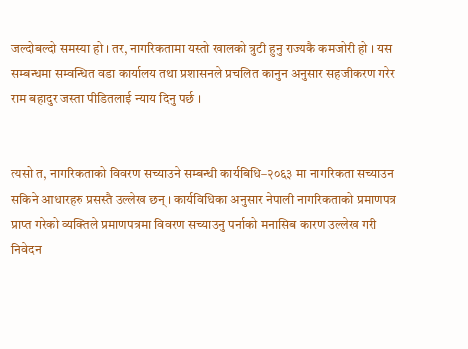जल्दोबल्दो समस्या हो । तर, नागरिकतामा यस्तो खालको त्रुटी हुनु राज्यकै कमजोरी हो । यस सम्बन्धमा सम्वन्धित वडा कार्यालय तथा प्रशासनले प्रचलित कानुन अनुसार सहजीकरण गरेर राम बहादुर जस्ता पीडितलाई न्याय दिनु पर्छ ।


त्यसो त, नागरिकताको विवरण सच्याउने सम्बन्धी कार्यबिधि–२०६३ मा नागरिकता सच्याउन सकिने आधारहरु प्रसस्तै उल्लेख छन् । कार्यविधिका अनुसार नेपाली नागरिकताको प्रमाणपत्र प्राप्त गरेको व्यक्तिले प्रमाणपत्रमा विवरण सच्याउनु पर्नाको मनासिब कारण उल्लेख गरी निवेदन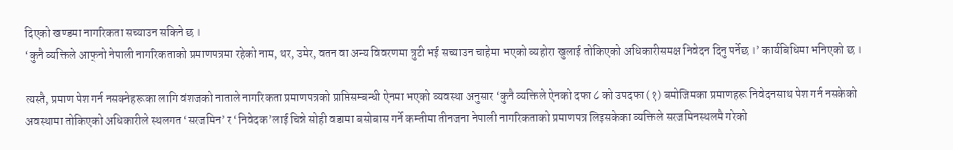दिएको खण्डमा नागरिकता सच्याउन सकिने छ ।
‘कुनै व्यक्तिले आफ्‌नो नेपाली नागरिकताको प्रमाणपत्रमा रहेको नाम, थर, उमेर, वतन वा अन्य विवरणमा त्रुटी भई सच्याउन चाहेमा भएको व्यहोरा खुलाई तोकिएको अधिकारीसमक्ष निवेदन दिनु पर्नेछ ।’ कार्यबिधिमा भनिएको छ ।

त्यस्तै, प्रमाण पेश गर्न नसक्नेहरूका लागि वंशजको नाताले नागरिकता प्रमाणपत्रको प्राप्तिसम्बन्धी ऐनमा भएको व्यवस्था अनुसार ‘कुनै व्यक्तिले ऐनको दफा ८ को उपदफा (१) बमोजिमका प्रमाणहरू निवेदनसाथ पेश गर्न नसकेको अवस्थामा तोकिएको अधिकारीले स्थलगत ‘सरजमिन’ र ‘निवेदक’लाई चिन्ने सोही वडामा बसोबास गर्ने कम्तीमा तीनजना नेपाली नागरिकताको प्रमाणपत्र लिइसकेका व्यक्तिले सरजमिनस्थलमै गरेको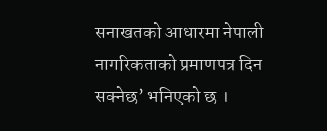सनाखतको आधारमा नेपाली नागरिकताको प्रमाणपत्र दिन सक्नेछ’ भनिएको छ ।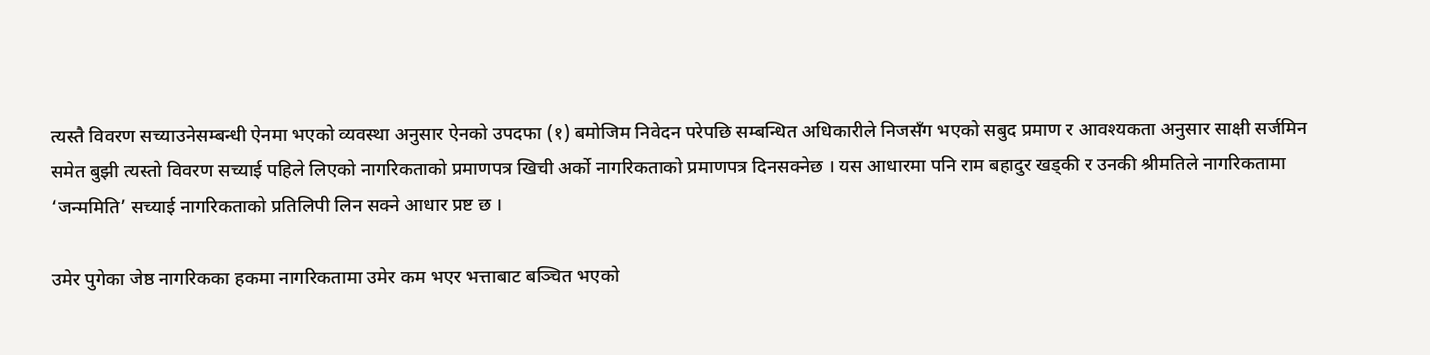त्यस्तै विवरण सच्याउनेसम्बन्धी ऐनमा भएको व्यवस्था अनुसार ऐनको उपदफा (१) बमोजिम निवेदन परेपछि सम्बन्धित अधिकारीले निजसँग भएको सबुद प्रमाण र आवश्यकता अनुसार साक्षी सर्जमिन समेत बुझी त्यस्तो विवरण सच्याई पहिले लिएको नागरिकताको प्रमाणपत्र खिची अर्को नागरिकताको प्रमाणपत्र दिनसक्नेछ । यस आधारमा पनि राम बहादुर खड्की र उनकी श्रीमतिले नागरिकतामा ‘जन्ममिति’ सच्याई नागरिकताको प्रतिलिपी लिन सक्ने आधार प्रष्ट छ ।

उमेर पुगेका जेष्ठ नागरिकका हकमा नागरिकतामा उमेर कम भएर भत्ताबाट बञ्चित भएको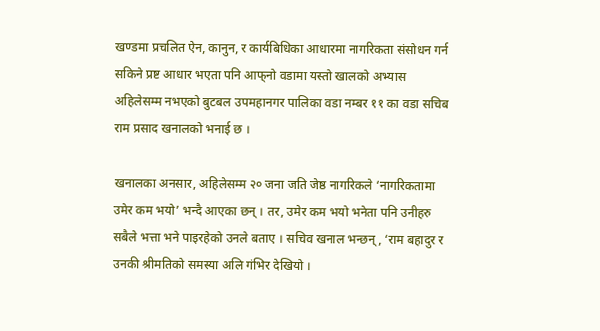खण्डमा प्रचलित ऐन, कानुन, र कार्यबिधिका आधारमा नागरिकता संसोधन गर्न सकिने प्रष्ट आधार भएता पनि आफ्‌नो वडामा यस्तो खालको अभ्यास अहिलेसम्म नभएको बुटबल उपमहानगर पालिका वडा नम्बर ११ का वडा सचिब राम प्रसाद खनालको भनाई छ ।

खनालका अनसार, अहिलेसम्म २० जना जति जेष्ठ नागरिकले ‘नागरिकतामा उमेर कम भयो’ भन्दै आएका छन् । तर, उमेर कम भयो भनेता पनि उनीहरु सबैले भत्ता भने पाइरहेको उनले बताए । सचिव खनाल भन्छन्, ‘राम बहादुर र उनकी श्रीमतिको समस्या अलि गंभिर देखियो ।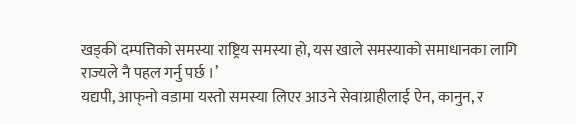खड्की दम्पत्तिको समस्या राष्ट्रिय समस्या हो, यस खाले समस्याको समाधानका लागि राज्यले नै पहल गर्नु पर्छ ।’
यद्यपी, आफ्‌नो वडामा यस्तो समस्या लिएर आउने सेवाग्राहीलाई ऐन, कानुन, र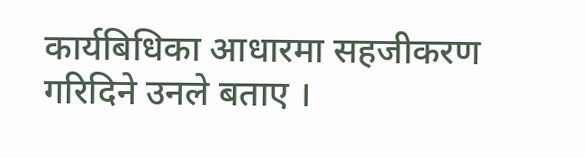कार्यबिधिका आधारमा सहजीकरण गरिदिने उनले बताए ।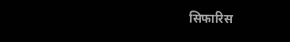सिफारिस